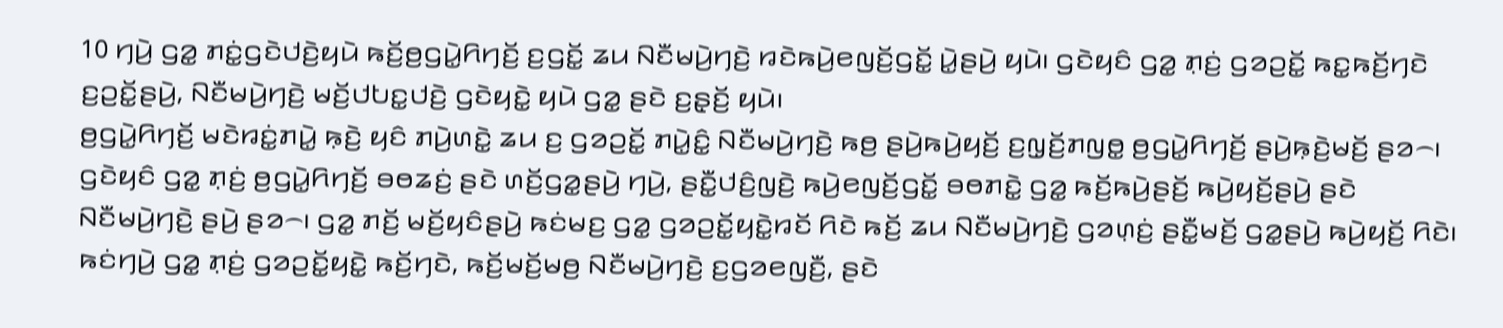10 ꤚꤣꤧ꤬ ꤞꤤ꤭ ꤊꤢꤦ꤭ꤞꤢꤧꤓꤢꤧ꤬ꤟꤣꤧ ꤒꤢꤩ꤬ꤥ꤬ꤞꤣꤧ꤭ꤖꤚꤢꤩ꤬ ꤢ꤬ꤞꤢꤩ꤭ ꤘꤣ ꤡꤢꤪꤗꤣꤧ꤬ꤚꤢꤧ꤬ ꤙꤢꤧꤒꤣꤧ꤬ꤕꤜꤢꤩ꤬ꤞꤢꤩ꤭ ꤣꤧ꤭ꤔꤣꤧ꤬ ꤟꤣꤧ꤯ ꤞꤢꤧꤟꤢꤨ ꤞꤤ꤭ ꤊ꤫ꤢꤦ꤬ ꤞꤤꤑꤢꤩ꤭ ꤒꤢ꤭ꤒꤢꤩ꤬ꤚꤢꤧ ꤢ꤬ꤑꤢꤩ꤭ꤔꤣꤧ꤬, ꤡꤢꤪꤗꤣꤧ꤬ꤚꤢꤧ꤬ ꤗꤢꤩ꤬ꤓꤝꤢ꤭ꤓꤢꤧ꤬ ꤞꤢꤧꤟꤢꤧ꤭ ꤟꤣꤧ ꤞꤤ꤭ ꤔꤢꤧ ꤢ꤬ꤔ꤫ꤢꤩ꤬ ꤟꤣꤧ꤯
ꤥ꤬ꤞꤣꤧ꤭ꤖꤚꤢꤩ꤬ ꤗꤢꤧꤙꤢꤦ꤭ꤊꤣꤧ꤭ ꤒ꤫ꤢꤧ꤬ ꤟꤢꤨ ꤊꤣꤧ꤬ꤛꤢꤧ꤭ ꤘꤣ ꤢ꤬ ꤞꤤꤑꤢꤩ꤭ ꤊꤣꤧ꤭ꤢꤨ꤭ ꤡꤢꤪꤗꤣꤧ꤬ꤚꤢꤧ꤬ ꤒꤥ꤬ ꤔꤣꤧ꤬ꤒꤣꤧ꤬ꤟꤢꤩ꤬ ꤢ꤬ꤜ꤫ꤢꤩ꤬ꤊꤜꤥ꤭ ꤥ꤬ꤞꤣꤧ꤭ꤖꤚꤢꤩ꤬ ꤔꤣꤧ꤬ꤒ꤫ꤢꤧ꤬ꤗꤢꤩ꤬ ꤔꤤ꤮꤯ ꤞꤢꤧꤟꤢꤨ ꤞꤤ꤭ ꤊ꤫ꤢꤦ꤬ ꤥ꤬ꤞꤣꤧ꤭ꤖꤚꤢꤩ꤬ ꤋꤥꤘꤢꤦ꤬ ꤔꤢꤧ ꤛꤢꤩ꤬ꤞꤤ꤭ꤔꤣꤧ꤬ ꤚꤣꤧ꤬, ꤔꤢꤪ꤭ꤓꤢꤨ꤬ꤜꤢꤧ꤬ ꤒꤣꤧ꤬ꤕꤜꤢꤩ꤬ꤞꤢꤩ꤭ ꤋꤥꤊꤢꤧ꤭ ꤞꤤ꤭ ꤒꤢꤩ꤬ꤒꤣꤧ꤬ꤔꤢꤩ꤬ ꤒꤣꤧ꤬ꤟꤢꤩ꤬ꤔꤣꤧ꤬ ꤔꤢꤧ ꤡꤢꤪꤗꤣꤧ꤬ꤚꤢꤧ꤬ ꤔꤣꤧ꤬ ꤔꤤ꤮꤯ ꤞꤤ꤭ ꤊꤢꤩ꤬ ꤗꤢꤩ꤬ꤟꤢꤨꤔꤣꤧ꤬ ꤒꤢꤦꤗꤢ꤬ ꤞꤤ꤭ ꤞꤤꤑꤢꤩ꤭ꤟꤢꤧ꤭ꤙꤢꤩ ꤖꤢꤧ ꤒꤢꤩ꤬ ꤘꤣ ꤡꤢꤪꤗꤣꤧ꤬ꤚꤢꤧ꤬ ꤞꤤꤛ꤫ꤢꤦ꤬ ꤔꤢꤪ꤭ꤗꤢꤩ꤬ ꤞꤤ꤭ꤔꤣꤧ꤬ ꤒꤣꤧ꤬ꤟꤢꤩ꤬ ꤖꤢꤧ꤯ ꤒꤢꤦꤚꤣꤧ꤬ ꤞꤤ꤭ ꤊ꤫ꤢꤦ꤬ ꤞꤤꤑꤢꤩ꤭ꤟꤢꤧ꤭ ꤒꤢꤩ꤬ꤚꤢꤧ, ꤒꤢꤩ꤬ꤗꤢꤩ꤬ꤗꤥ꤬ ꤡꤢꤪꤗꤣꤧ꤬ꤚꤢꤧ꤬ ꤢ꤬ꤞꤤꤕꤜꤢꤪ꤬, ꤔꤢꤧ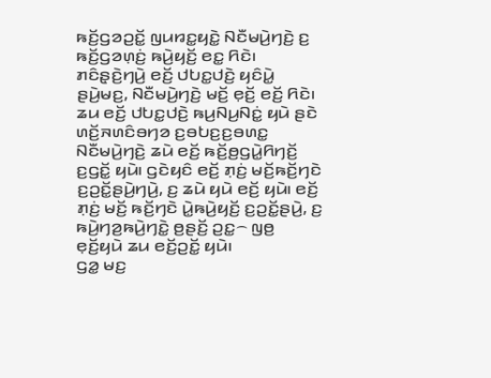ꤒꤢꤩ꤬ꤞꤤꤑꤢꤩ꤭ ꤜꤣꤙꤢ꤭ꤟꤢꤧ꤭ ꤡꤢꤪꤗꤣꤧ꤬ꤚꤢꤧ꤬ ꤢ꤬ ꤒꤢꤩ꤬ꤞꤤꤛ꤫ꤢꤦ꤬ ꤒꤣꤧ꤬ꤟꤢꤩ꤬ ꤕꤢ꤭ ꤖꤢꤧ꤯
ꤊꤢꤨꤔ꤫ꤢꤧ꤬ꤚꤣꤧ꤬ ꤕꤢꤩ꤬ ꤓꤝꤢ꤭ꤓꤢꤧ꤬ ꤟꤢꤨꤣꤧ꤭ ꤔꤣꤧ꤬ꤗꤢ꤬, ꤡꤢꤪꤗꤣꤧ꤬ꤚꤢꤧ꤬ ꤗꤢꤩ꤬ ꤕ꤫ꤢꤩ꤬ ꤕꤢꤩ꤬ ꤖꤢꤧ꤯ ꤘꤣ ꤕꤢꤩ꤬ ꤓꤝꤢ꤭ꤓꤢꤧ꤬ ꤒꤣ꤬ꤡꤣ꤬ꤡꤢꤦ꤭ ꤟꤣꤧ ꤔꤢꤧ ꤛꤢꤩ꤬ꤏꤛꤢꤨꤋꤚꤤ ꤢ꤬ꤋꤝꤢ꤬ꤢ꤬ꤋꤛꤢ꤭ ꤡꤢꤪꤗꤣꤧ꤬ꤚꤢꤧ꤬ ꤘꤣꤧ ꤕꤢꤩ꤬ ꤒꤢꤩ꤬ꤥ꤬ꤞꤣꤧ꤭ꤖꤚꤢꤩ꤬ ꤢ꤬ꤞꤢꤩ꤭ ꤟꤣꤧ꤯ ꤞꤢꤧꤟꤢꤨ ꤕꤢꤩ꤬ ꤊ꤫ꤢꤦ꤬ ꤗꤢꤩ꤬ꤒꤢꤩ꤬ꤚꤢꤧ ꤢ꤬ꤑꤢꤩ꤭ꤔꤣꤧ꤬ꤚꤣꤧ꤬, ꤢ꤬ ꤘꤣꤧ ꤟꤣꤧ ꤕꤢꤩ꤬ ꤟꤣꤧ꤯ ꤕꤢꤩ꤬ ꤊ꤫ꤢꤦ꤬ ꤗꤢꤩ꤬ ꤒꤢꤩ꤬ꤚꤢꤧ ꤣꤧ꤭ꤒꤣꤧ꤬ꤟꤢꤩ꤬ ꤢ꤬ꤑꤢꤩ꤭ꤔꤣꤧ꤬, ꤢ꤬ ꤒꤣꤧ꤬ꤚꤤ꤬ꤒꤣꤧ꤬ꤚꤢꤧ꤭ ꤥ꤬ꤔꤢꤩ꤬ ꤑꤢ꤭꤮ ꤜꤥ꤬ ꤕ꤫ꤢꤩ꤬ꤟꤣꤧ ꤘꤣ ꤕꤢꤩ꤬ꤑꤢꤩ꤭ ꤟꤣꤧ꤯
ꤞꤤ꤭ ꤗꤢ꤬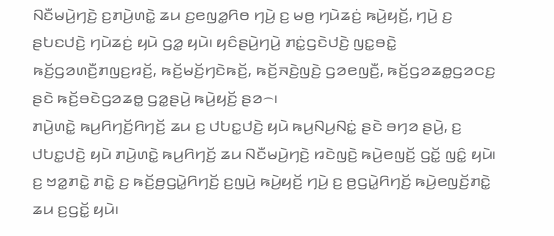ꤡꤢꤪꤗꤣꤧ꤬ꤚꤢꤧ꤬ ꤢ꤬ꤊꤣꤧ꤬ꤛꤢꤧ꤭ ꤘꤣ ꤢ꤬ꤕꤜꤤ꤭ꤖꤥ ꤚꤣꤧ꤬ ꤢ꤬ ꤗꤥ꤬ ꤚꤣꤧꤘꤢꤦ꤬ ꤒꤣꤧ꤬ꤟꤢꤩ꤬, ꤚꤣꤧ꤬ ꤢ꤬ ꤔꤝꤢꤓꤢꤧ꤬ ꤚꤣꤧꤘꤢꤦ꤬ ꤟꤣꤧ ꤞꤤ꤭ ꤟꤣꤧ꤯ ꤟꤢꤨꤔꤣꤧ꤬ꤚꤣꤧ꤬ ꤊꤢꤦ꤭ꤞꤢꤧꤓꤢꤧ꤬ ꤜꤢ꤭ꤋꤢꤧ꤭ ꤒꤢꤩ꤬ꤞꤤꤛꤢꤪ꤬ꤊꤜꤢ꤬ꤙꤢꤩ꤬, ꤒꤢꤩ꤬ꤗꤢꤩ꤬ꤚꤢꤧꤒꤢꤩ꤬, ꤒꤢꤩ꤬ꤏꤢꤧ꤬ꤜꤢꤧ꤬ ꤞꤤꤕꤜꤢꤪ꤬, ꤒꤢꤩ꤬ꤞꤤꤘꤥ꤭ꤞꤤꤍꤢ꤬ ꤔꤢꤧ ꤒꤢꤩ꤬ꤋꤢꤧꤞꤤꤘꤥ꤭ ꤞꤤ꤭ꤔꤣꤧ꤬ ꤒꤣꤧ꤬ꤟꤢꤩ꤬ ꤔꤤ꤮꤯
ꤊꤣꤧ꤬ꤛꤢꤧ꤭ ꤒꤣ꤬ꤖꤚꤢꤩ꤬ꤖꤚꤢꤩ꤬ ꤘꤣ ꤢ꤬ ꤓꤝꤢ꤭ꤓꤢꤧ꤬ ꤟꤣꤧ ꤒꤣ꤬ꤡꤣ꤬ꤡꤢꤦ꤭ ꤔꤢꤧ ꤋꤚꤤ ꤔꤣꤧ꤬, ꤢ꤬ ꤓꤝꤢ꤭ꤓꤢꤧ꤬ ꤟꤣꤧ ꤊꤣꤧ꤬ꤛꤢꤧ꤭ ꤒꤣ꤬ꤖꤚꤢꤩ꤬ ꤘꤣ ꤡꤢꤪꤗꤣꤧ꤬ꤚꤢꤧ꤬ ꤙꤢꤧꤜꤢꤧ꤬ ꤒꤣꤧ꤬ꤕꤜꤢꤩ꤬ ꤞꤢꤩ꤭ ꤜꤢꤨ꤭ ꤟꤣꤧ꤯ ꤢ꤬ ꤠꤤ꤭ꤊꤢꤧ꤭ ꤊꤢꤧ꤭ ꤢ꤬ ꤒꤢꤩ꤬ꤥ꤬ꤞꤣꤧ꤭ꤖꤚꤢꤩ꤬ ꤢ꤬ꤜꤣꤧ꤬ ꤒꤣꤧ꤬ꤟꤢꤩ꤬ ꤚꤣꤧ꤬ ꤢ꤬ ꤥ꤬ꤞꤣꤧ꤭ꤖꤚꤢꤩ꤬ ꤒꤣꤧ꤬ꤕꤜꤢꤩ꤬ꤊꤢꤧ꤭ ꤘꤣ ꤢ꤬ꤞꤢꤩ꤭ ꤟꤣꤧ꤯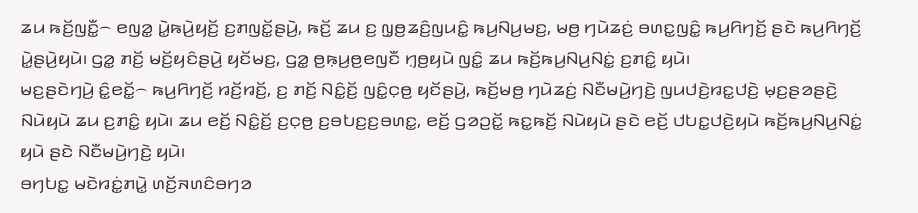ꤘꤣ ꤒꤢꤩ꤬ꤜꤢꤪ꤭꤮ ꤕꤜꤤ꤭ ꤣꤧ꤭ꤒꤣꤧ꤬ꤟꤢꤩ꤬ ꤢ꤬ꤊꤜꤢꤩ꤭ꤔꤣꤧ꤬, ꤒꤢꤩ꤬ ꤘꤣ ꤢ꤬ ꤜ꤫ꤥ꤬ꤘꤢꤨ꤬ꤜꤣꤢꤨ꤭ ꤒꤣ꤬ꤡꤣ꤬ꤗꤢ꤬, ꤗꤥ꤬ ꤚꤣꤧꤘꤢꤦ꤬ ꤋꤛꤢ꤭ꤜꤢꤨ꤭ ꤒꤣ꤬ꤖꤚꤢꤩ꤬ ꤔꤢꤧ ꤒꤣ꤬ꤖꤚꤢꤩ꤬ ꤣꤧ꤭ꤔꤣꤧ꤬ꤟꤣꤧ꤯ ꤞꤤ꤭ ꤊꤢꤩ꤬ ꤗꤢꤩ꤬ꤟꤢꤨꤔꤣꤧ꤬ ꤟꤢꤩꤗꤢ꤬, ꤞꤤ꤭ ꤥ꤬ꤒ꤫ꤣ꤬ꤥ꤬ꤕꤜꤢꤪ ꤚ꤫ꤥ꤬ꤟꤣꤧ ꤜꤢꤨ꤭ ꤘꤣ ꤒꤢꤩ꤬ꤒꤣ꤬ꤡꤣ꤬ꤡꤢꤦ꤭ ꤢ꤬ꤊꤢꤨ꤭ ꤟꤣꤧ꤯
ꤗꤢ꤬ꤔꤢꤧꤚꤣꤧ꤬ ꤢꤨ꤭ꤕꤢꤩ꤭꤮ ꤒꤣ꤬ꤖꤚꤢꤩ꤬ ꤙꤢꤩ꤬ꤙꤢꤩ꤬, ꤢ꤬ ꤊꤢꤩ꤬ ꤡꤢꤨ꤭ꤢꤩ꤬ ꤜꤢꤨ꤭ꤍ꤫ꤥ꤬ ꤟꤢꤩꤔꤣꤧ꤬, ꤒꤢꤩ꤬ꤗꤥ꤬ ꤚꤣꤧꤘꤢꤦ꤬ ꤡꤢꤪꤗꤣꤧ꤬ꤚꤢꤧ꤬ ꤜꤣꤓꤢꤧ꤬ꤙꤢ꤭ꤓꤢꤧ꤬ ꤗ꤫ꤢ꤬ꤔꤤꤔꤢꤧ꤬ ꤡꤣꤧꤟꤣꤧ ꤘꤣ ꤢ꤬ꤊꤢꤨ꤭ ꤟꤣꤧ꤯ ꤘꤣ ꤕꤢꤩ꤬ ꤡꤢꤨ꤭ꤢꤩ꤬ ꤢ꤬ꤍ꤫ꤥ꤬ ꤢ꤬ꤋꤝꤢ꤬ꤢ꤬ꤋꤛꤢ꤭, ꤕꤢꤩ꤬ ꤞꤤꤑꤢꤩ꤭ ꤒꤢ꤭ꤒꤢꤩ꤬ ꤡꤣꤧꤟꤣꤧ ꤔꤢꤧ ꤕꤢꤩ꤬ ꤓꤝꤢ꤭ꤓꤢꤧ꤬ꤟꤣꤧ ꤒꤢꤩ꤬ꤒꤣ꤬ꤡꤣ꤬ꤡꤢꤦ꤭ ꤟꤣꤧ ꤔꤢꤧ ꤡꤢꤪꤗꤣꤧ꤬ꤚꤢꤧ꤬ ꤟꤣꤧ꤯
ꤋꤚꤝꤢ꤭ ꤗꤢꤧꤙꤢꤦ꤭ꤊꤣꤧ꤭ ꤛꤢꤩ꤬ꤏꤛꤢꤨꤋꤚꤤ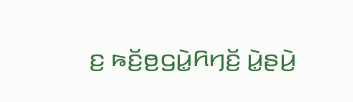ꤢ꤬ ꤒꤢꤩ꤬ꤥ꤬ꤞꤣꤧ꤭ꤖꤚꤢꤩ꤬ ꤣꤧ꤭ꤔꤣꤧ꤬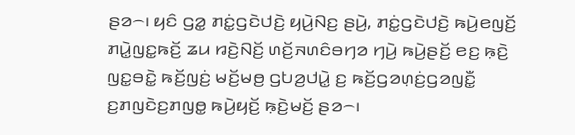ꤔꤤ꤮꤯ ꤟꤢꤨ ꤞꤤ꤭ ꤊꤢꤦ꤭ꤞꤢꤧꤓꤢꤧ꤬ ꤟꤣꤧ꤬ꤡꤢ꤬ ꤔꤣꤧ꤬, ꤊꤢꤦ꤭ꤞꤢꤧꤓꤢꤧ꤬ ꤒꤣꤧ꤬ꤕꤜꤢꤩ꤬ ꤊꤣꤧ꤭ꤜꤢ꤭ꤒꤢꤩ꤬ ꤘꤣ ꤙꤢꤧ꤬ꤡꤢꤩ꤬ ꤛꤢꤩ꤬ꤏꤛꤢꤨꤋꤚꤤ ꤚꤣꤧ꤬ ꤒꤣꤧ꤬ꤔꤢꤩ꤬ ꤕꤢ꤬ ꤒ꤫ꤢꤧ꤬ ꤜꤢ꤭ꤋꤢꤧ꤭ ꤒꤢꤩ꤬ꤜꤢꤦ꤬ ꤗꤢꤩ꤬ꤗꤥ꤬ ꤞꤝꤤ꤬ꤓꤣꤧ꤭ ꤢ꤬ ꤒꤢꤩ꤬ꤞꤤꤛ꤫ꤢꤦ꤬ꤞꤤꤜꤢꤪ꤭ ꤢ꤬ꤊꤜꤢꤧꤢ꤬ꤊꤜꤥ꤭ ꤒꤣꤧ꤬ꤟꤢꤩ꤬ ꤒ꤫ꤢꤧ꤬ꤗꤢꤩ꤬ ꤔꤤ꤮꤯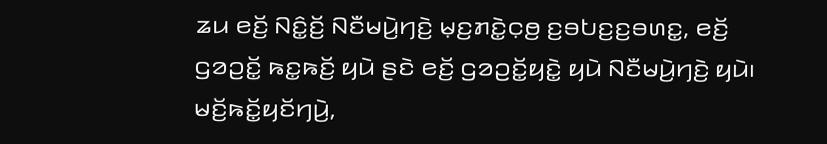ꤘꤣ ꤕꤢꤩ꤬ ꤡꤢꤨ꤭ꤢꤩ꤬ ꤡꤢꤪꤗꤣꤧ꤬ꤚꤢꤧ꤬ ꤗ꤫ꤢ꤬ꤊꤢꤧ꤭ꤍ꤫ꤥ꤬ ꤢ꤬ꤋꤝꤢ꤬ꤢ꤬ꤋꤛꤢ꤭, ꤕꤢꤩ꤬ ꤞꤤꤑꤢꤩ꤭ ꤒꤢ꤭ꤒꤢꤩ꤬ ꤟꤣꤧ ꤔꤢꤧ ꤕꤢꤩ꤬ ꤞꤤꤑꤢꤩ꤭ꤟꤢꤧ꤭ ꤟꤣꤧ ꤡꤢꤪꤗꤣꤧ꤬ꤚꤢꤧ꤬ ꤟꤣꤧ꤯
ꤗꤢꤩ꤬ꤒꤢꤩ꤭ꤟꤢꤩꤚꤣꤧ꤬,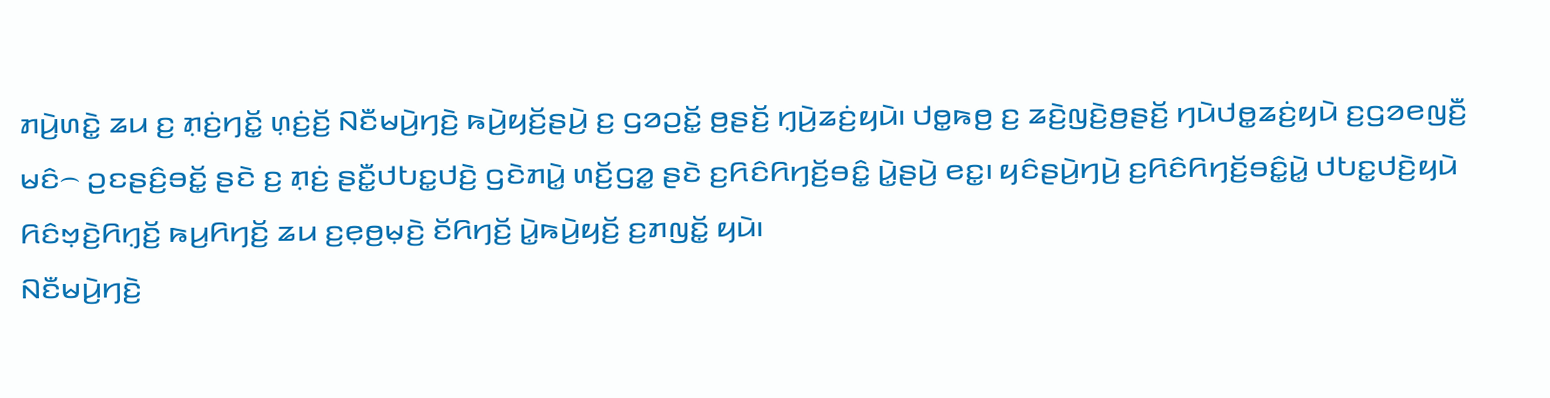ꤊꤣꤧ꤬ꤛꤢꤧ꤭ ꤘꤣ ꤢ꤬ ꤊ꤫ꤢꤦ꤬ꤚꤢꤩ꤭ ꤛ꤫ꤢꤦ꤬ꤢꤩ꤬ ꤡꤢꤪꤗꤣꤧ꤬ꤚꤢꤧ꤬ ꤒꤣꤧ꤬ꤟꤢꤩ꤬ꤔꤣꤧ꤬ ꤢ꤬ ꤞꤤꤑꤢꤩ꤭ ꤥ꤬ꤔꤢꤩ꤬ ꤚ꤫ꤣꤧ꤬ꤘꤢꤦ꤬ꤟꤣꤧ꤯ ꤓꤥ꤭ꤒꤥ꤬ ꤢ꤬ ꤘꤢꤧ꤬ꤜꤢꤧ꤬ꤥ꤬ꤔꤢꤩ꤬ ꤚꤣꤧꤓꤥ꤭ꤘꤢꤦ꤬ꤟꤣꤧ ꤢ꤬ꤞꤤꤕꤜꤢꤪ꤬ ꤗꤢꤨ꤮ ꤑꤢꤔꤢꤨ꤬ꤋꤢꤩ꤭ ꤔꤢꤧ ꤢ꤬ ꤊ꤫ꤢꤦ꤬ ꤔꤢꤪ꤭ꤓꤝꤢ꤭ꤓꤢꤧ꤬ ꤞꤢꤧꤊꤣꤧ꤭ ꤛꤢꤩ꤬ꤞꤤ꤭ ꤔꤢꤧ ꤢ꤬ꤖꤢꤨꤖꤚꤢꤩ꤬ꤋꤢꤨ꤭ ꤣꤧ꤭ꤔꤣꤧ꤬ ꤕꤢ꤭꤯ ꤟꤢꤨꤔꤣꤧ꤬ꤚꤣꤧ꤬ ꤢ꤬ꤖꤢꤨꤖꤚꤢꤩ꤬ꤋꤢꤨ꤭ꤣꤧ꤭ ꤓꤝꤢ꤭ꤓꤢꤧ꤬ꤟꤣꤧ ꤖꤢꤨꤠ꤫ꤢꤧ꤬ꤖꤚ꤫ꤢꤩ꤬ ꤒꤣ꤬ꤖꤚꤢꤩ꤬ ꤘꤣ ꤢ꤬ꤕ꤫ꤥ꤬ꤗ꤫ꤢꤧ꤬ ꤢꤩꤖꤚꤢꤩ꤬ ꤣꤧ꤭ꤒꤣꤧ꤬ꤟꤢꤩ꤬ ꤢ꤬ꤊꤜꤢꤩ꤭ ꤟꤣꤧ꤯
ꤡꤢꤪꤗꤣꤧ꤬ꤚꤢꤧ꤬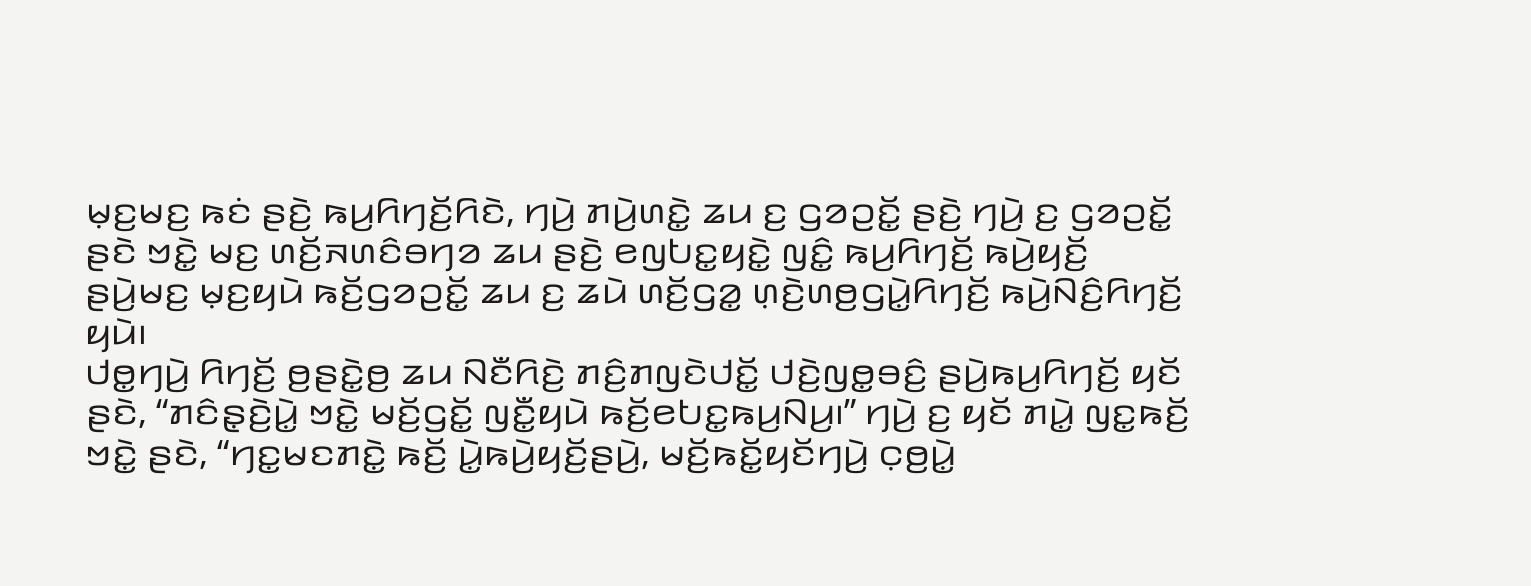ꤗ꤫ꤢ꤬ꤗꤢ꤬ ꤒꤢꤦ ꤔꤢꤧ꤬ ꤒꤣ꤬ꤖꤚꤢꤩ꤬ꤖꤢꤧ, ꤚꤣꤧ꤬ ꤊꤣꤧ꤬ꤛꤢꤧ꤭ ꤘꤣ ꤢ꤬ ꤞꤤꤑꤢꤩ꤭ ꤔꤢꤧ꤬ ꤚꤣꤧ꤬ ꤢ꤬ ꤞꤤꤑꤢꤩ꤭ ꤔꤢꤧ ꤠꤢꤧ꤭ ꤗꤢ꤬ ꤛꤢꤩ꤬ꤏꤛꤢꤨꤋꤚꤤ ꤘꤣ ꤔꤢꤧ꤬ ꤕꤜꤝꤢ꤭ꤟꤢꤧ꤭ ꤜꤢꤨ꤭ ꤒꤣ꤬ꤖꤚꤢꤩ꤬ ꤒꤣꤧ꤬ꤟꤢꤩ꤬ ꤔꤣꤧ꤬ꤗꤢ꤬ ꤗ꤫ꤢ꤬ꤟꤣꤧ ꤒꤢꤩ꤬ꤞꤤꤑꤢꤩ꤭ ꤘꤣ ꤢ꤬ ꤘꤣꤧ ꤛꤢꤩ꤬ꤞꤤ꤭ ꤛ꤫ꤢꤧ꤬ꤛꤥ꤬ꤞꤣꤧ꤭ꤖꤚꤢꤩ꤬ ꤒꤣꤧ꤬ꤡꤢꤨ꤬ꤖꤚꤢꤩ꤬ ꤟꤣꤧ꤯
ꤓꤥ꤭ꤚꤣꤧ꤬ ꤖꤚꤢꤩ꤬ ꤥ꤬ꤔꤢꤧ꤭ꤥ꤬ ꤘꤣ ꤡꤢꤪꤖꤢꤧ꤬ ꤊꤢꤨ꤬ꤊꤜꤢꤧꤓꤢꤩ꤭ ꤓꤢꤧ꤬ꤜꤥ꤭ꤋꤢꤨ꤬ ꤔꤣꤧ꤬ꤒꤣ꤬ꤖꤚꤢꤩ꤬ ꤟꤢꤩ ꤔꤢꤧ, “ꤊꤢꤨꤔ꤫ꤢꤧ꤬ꤣꤧ꤭ ꤠꤢꤧ꤭ ꤗꤢꤩ꤬ꤞꤢꤩ꤭ ꤜꤢꤪ꤭ꤟꤣꤧ ꤒꤢꤩ꤬ꤕꤝꤢ꤭ꤒꤣ꤬ꤡꤣ꤬꤯” ꤚꤣꤧ꤬ ꤢ꤬ ꤟꤢꤩ ꤊꤣꤧ꤭ ꤜꤢ꤭ꤒꤢꤩ꤬ ꤠꤢꤧ꤭ ꤔꤢꤧ, “ꤚꤢ꤭ꤗꤢꤊꤢꤧ꤭ ꤒꤢꤩ꤬ ꤣꤧ꤭ꤒꤣꤧ꤬ꤟꤢꤩ꤬ꤔꤣꤧ꤬, ꤗꤢꤩ꤬ꤒꤢꤩ꤭ꤟꤢꤩꤚꤣꤧ꤬ ꤍ꤫ꤥ꤬ꤣꤧ꤭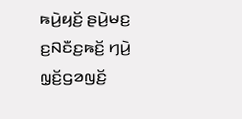ꤒꤣꤧ꤬ꤟꤢꤩ꤬ ꤔꤣꤧ꤬ꤗꤢ꤬ ꤢ꤬ꤡꤢꤪꤢ꤬ꤒꤢꤩ꤬ ꤚꤣꤧ꤬ ꤜ꤫ꤢꤩ꤬ꤞꤤꤜꤢꤩ꤬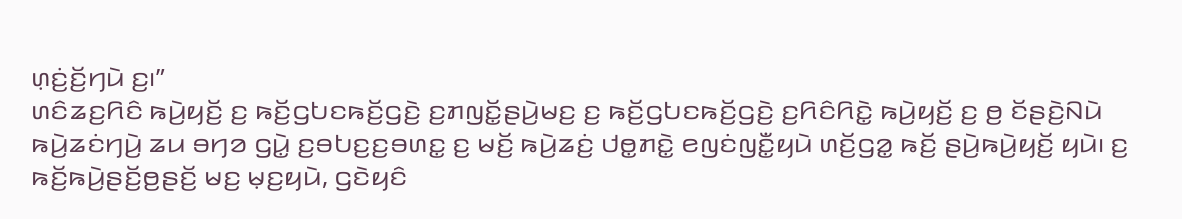ꤛ꤫ꤢꤦ꤬ꤢꤩ꤬ꤚꤣꤧ ꤢ꤬꤯”
ꤛꤢꤨꤘꤢ꤬ꤖꤢꤨ ꤒꤣꤧ꤬ꤟꤢꤩ꤬ ꤢ꤬ ꤒꤢꤩ꤬ꤞꤝꤢꤒꤢꤩ꤬ꤞꤢꤧ꤬ ꤢ꤬ꤊꤜꤢꤩ꤭ꤔꤣꤧ꤬ꤗꤢ꤬ ꤢ꤬ ꤒꤢꤩ꤬ꤞꤝꤢꤒꤢꤩ꤬ꤞꤢꤧ꤬ ꤢ꤬ꤖꤢꤨꤖꤢꤧ꤭ ꤒꤣꤧ꤬ꤟꤢꤩ꤬ ꤢ꤬ ꤥ꤬ ꤢꤩꤔꤢꤧ꤬ꤡꤣꤧ ꤒꤣꤧ꤬ꤘꤢꤦꤚꤣꤧ꤬ ꤘꤣ ꤋꤚꤤ ꤞꤣꤧ꤭ ꤢ꤬ꤋꤝꤢ꤬ꤢ꤬ꤋꤛꤢ꤭ ꤢ꤬ ꤗꤢꤩ꤬ ꤒꤣꤧ꤬ꤘꤢꤦ꤬ ꤓꤥ꤭ꤊꤢꤧ꤭ ꤕꤜꤢꤦꤜꤢꤪ꤭ꤟꤣꤧ ꤛꤢꤩ꤬ꤞꤤ꤭ ꤒꤢꤩ꤬ ꤔꤣꤧ꤬ꤒꤣꤧ꤬ꤟꤢꤩ꤬ ꤟꤣꤧ꤯ ꤢ꤬ ꤒꤢꤩ꤬ꤒꤣꤧ꤬ꤔꤢꤩ꤬ꤥ꤬ꤔꤢꤩ꤬ ꤗꤢ꤬ ꤗ꤫ꤢ꤬ꤟꤣꤧ, ꤞꤢꤧꤟꤢꤨ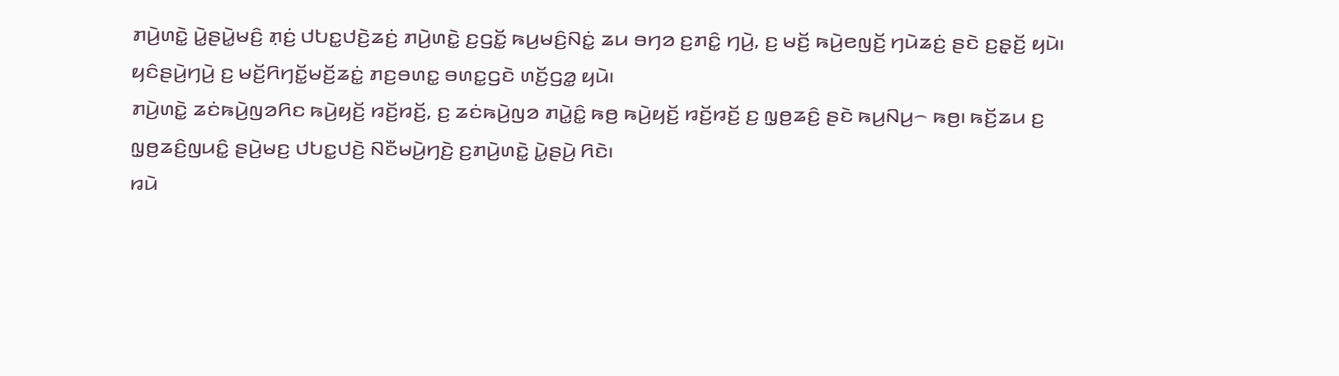ꤊꤣꤧ꤬ꤛꤢꤧ꤭ ꤣꤧ꤭ꤔꤣꤧ꤭ꤗꤢꤨ꤬ ꤊ꤫ꤢꤦ꤬ ꤓꤝꤢ꤭ꤓꤢꤧ꤬ꤘꤢꤦ꤬ ꤊꤣꤧ꤬ꤛꤢꤧ꤭ ꤢ꤬ꤞꤢꤩ꤭ ꤒꤣ꤬ꤗꤢꤨ꤬ꤡꤢꤦ꤭ ꤘꤣ ꤋꤚꤤ ꤢ꤬ꤊꤢꤨ꤭ ꤚꤣꤧ꤬, ꤢ꤬ ꤗꤢꤩ꤬ ꤒꤣꤧ꤬ꤕꤜꤢꤩ꤬ ꤚꤣꤧꤘꤢꤦ꤬ ꤔꤢꤧ ꤢ꤬ꤔ꤫ꤢꤩ꤬ ꤟꤣꤧ꤯ ꤟꤢꤨꤔꤣꤧ꤬ꤚꤣꤧ꤬ ꤢ꤬ ꤗꤢꤩ꤬ꤖꤚꤢꤩ꤭ꤗꤢꤩ꤬ꤘꤢꤦ꤭ ꤊꤢ꤬ꤋꤛꤢ꤭ ꤋꤛꤢ꤭ꤞꤢꤧ ꤛꤢꤩ꤬ꤞꤤ꤭ ꤟꤣꤧ꤯
ꤊꤣꤧ꤬ꤛꤢꤧ꤭ ꤘꤢꤦꤒꤣꤧ꤬ꤜꤤꤖꤢ ꤒꤣꤧ꤬ꤟꤢꤩ꤬ ꤙꤢꤩ꤬ꤙꤢꤩ꤬, ꤢ꤬ ꤘꤢꤦꤒꤣꤧ꤬ꤜꤤ ꤊꤣꤧ꤭ꤢꤨ꤭ ꤒꤥ꤬ ꤒꤣꤧ꤬ꤟꤢꤩ꤬ ꤙꤢꤩ꤬ꤙꤢꤩ꤬ ꤢ꤬ ꤜ꤫ꤥ꤬ꤘꤢꤨ꤬ ꤔꤢꤧ ꤒꤣ꤬ꤡꤣ꤬꤮ ꤒꤥ꤬꤯ ꤒꤢꤩ꤬ꤘꤣ ꤢ꤬ ꤜ꤫ꤥ꤬ꤘꤢꤨ꤬ꤜꤣꤢꤨ꤭ ꤔꤣꤧ꤬ꤗꤢ꤬ ꤓꤝꤢ꤭ꤓꤢꤧ꤬ ꤡꤢꤪꤗꤣꤧ꤬ꤚꤢꤧ꤬ ꤢ꤬ꤊꤣꤧ꤬ꤛꤢꤧ꤭ ꤣꤧ꤭ꤔꤣꤧ꤬ ꤖꤢꤧ꤯
ꤙꤣꤧ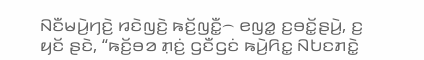ꤡꤢꤪꤗꤣꤧ꤬ꤚꤢꤧ꤬ ꤙꤢꤧꤜꤢꤧ꤬ ꤒꤢꤩ꤬ꤜꤢꤪ꤭꤮ ꤕꤜꤤ꤭ ꤢ꤬ꤋꤢꤩ꤭ꤔꤣꤧ꤬, ꤢ꤬ ꤟꤢꤩ ꤔꤢꤧ, “ꤒꤢꤩ꤬ꤋꤤ ꤊ꤫ꤢꤦ꤬ ꤞꤢꤪꤞꤢꤦ ꤒꤣꤧ꤬ꤖꤢ꤭ ꤡꤝꤢꤊꤢꤧ꤭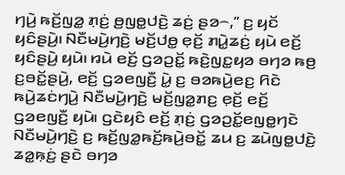ꤚꤣꤧ꤬ ꤒꤢꤩ꤬ꤜꤤ꤭ ꤊ꤫ꤢꤦ꤬ ꤥ꤬ꤜꤥ꤭ꤓꤢꤧ꤬ ꤘꤢꤦ꤬ ꤔꤤ꤮,” ꤢ꤬ ꤟꤢꤩ ꤟꤢꤨꤔꤣꤧ꤬꤯ ꤡꤢꤪꤗꤣꤧ꤬ꤚꤢꤧ꤬ ꤗꤢꤩ꤬ꤓꤥ꤭ ꤕ꤫ꤢꤩ꤬ ꤊꤣꤧ꤭ꤘꤢꤦ꤬ ꤟꤣꤧ ꤕꤢꤩ꤬ ꤟꤢꤨꤔꤣꤧ꤬ ꤟꤣꤧ꤯ ꤙꤣꤧ ꤕꤢꤩ꤬ ꤞꤤꤑꤢꤩ꤭ ꤒꤢꤧ꤬ꤜꤢ꤭ꤟꤤ ꤋꤚꤤ ꤒꤥ꤬ ꤢ꤬ꤋꤢꤩ꤭ꤔꤣꤧ꤬, ꤕꤢꤩ꤬ ꤞꤤꤕꤜꤢꤪ꤬ ꤣꤧ꤭ ꤢ꤬ ꤋꤤꤒꤣꤧ꤬ꤕꤢ꤬ ꤖꤢꤧ ꤒꤣꤧ꤬ꤘꤢꤦꤚꤣꤧ꤬ ꤡꤢꤪꤗꤣꤧ꤬ꤚꤢꤧ꤬ ꤗꤢꤩ꤬ꤜꤤ꤭ꤊꤢ꤬ ꤕ꤫ꤢꤩ꤬ ꤕꤢꤩ꤬ ꤞꤤꤕꤜꤢꤪ꤬ ꤟꤣꤧ꤯ ꤞꤢꤧꤟꤢꤨ ꤕꤢꤩ꤬ ꤊ꤫ꤢꤦ꤬ ꤞꤤꤑꤢꤩ꤭ꤕꤜꤥ꤭ꤚꤢꤧ ꤡꤢꤪꤗꤣꤧ꤬ꤚꤢꤧ꤬ ꤢ꤬ ꤒꤢꤩ꤬ꤜꤤ꤭ꤒꤢꤩ꤬ꤒꤣꤧ꤬ꤋꤢꤩ꤭ ꤘꤣ ꤢ꤬ ꤘꤣꤧꤜꤥ꤭ꤓꤢꤧ꤬ ꤘꤤ꤭ꤒ꤫ꤢꤦ꤬ ꤔꤢꤧ ꤋꤚꤤ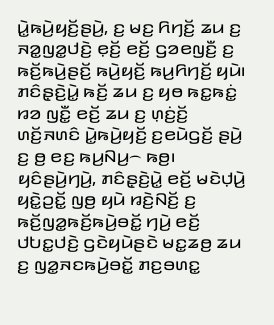ꤣꤧ꤭ꤒꤣꤧ꤬ꤟꤢꤩ꤬ꤔꤣꤧ꤬, ꤢ꤬ ꤗꤢ꤬ ꤖꤚꤢꤩ꤬ ꤘꤣ ꤢ꤬ ꤏꤤ꤭ꤜꤤ꤭ꤓꤢꤧ꤬ ꤕ꤫ꤢꤩ꤬ ꤕꤢꤩ꤬ ꤞꤤꤕꤜꤢꤪ꤬ ꤢ꤬ ꤒꤢꤩ꤬ꤒꤣꤧ꤬ꤔꤢꤩ꤬ ꤒꤣꤧ꤬ꤟꤢꤩ꤬ ꤒꤣ꤬ꤖꤚꤢꤩ꤬ ꤟꤣꤧ꤯
ꤊꤢꤨꤔ꤫ꤢꤧ꤬ꤣꤧ꤭ ꤒꤢꤩ꤬ ꤘꤣ ꤢ꤬ ꤟꤥ ꤒꤢ꤭ꤒꤢꤦ꤭ ꤙꤤ ꤜꤢꤪ꤭ ꤕꤢꤩ꤬ ꤘꤣ ꤢ꤬ ꤛ꤫ꤢꤦ꤬ꤢꤩ꤬ ꤛꤢꤩ꤬ꤏꤛꤢꤨ ꤣꤧ꤭ꤒꤣꤧ꤬ꤟꤢꤩ꤬ ꤢ꤬ꤕꤣꤧꤞꤢꤩ꤬ ꤔꤣꤧ꤬ ꤢ꤬ ꤥ꤬ ꤕꤢ꤬ ꤒꤣ꤬ꤡꤣ꤬꤮ ꤒꤥ꤬꤯ ꤟꤢꤨꤔꤣꤧ꤬ꤚꤣꤧ꤬, ꤊꤢꤨꤔ꤫ꤢꤧ꤬ꤣꤧ꤭ ꤕꤢꤩ꤬ ꤗꤢꤧꤓ꤫ꤣꤧ꤬ ꤟꤢꤧ꤭ꤑꤢꤩ꤭ ꤜꤥ꤬ ꤟꤣꤧ ꤙꤢꤧ꤬ꤡꤢꤩ꤬ ꤢ꤬ ꤒꤢꤩ꤬ꤜꤤ꤭ꤒꤢꤩ꤬ꤒꤣꤧ꤬ꤋꤢꤩ꤭ ꤚꤣꤧ꤬ ꤕꤢꤩ꤬ ꤓꤝꤢ꤭ꤓꤢꤧ꤬ ꤞꤢꤧꤟꤣꤧꤔꤢꤧ ꤗꤢ꤭ꤘꤥ꤬ ꤘꤣ ꤢ꤬ ꤜꤤ꤭ꤏꤢꤒꤣꤧ꤬ꤋꤢꤩ꤭ ꤊꤢ꤬ꤋꤛꤢ꤭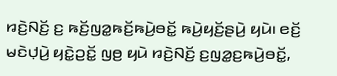ꤙꤢꤧ꤬ꤡꤢꤩ꤬ ꤢ꤬ ꤒꤢꤩ꤬ꤜꤤ꤭ꤒꤢꤩ꤬ꤒꤣꤧ꤬ꤋꤢꤩ꤭ ꤒꤣꤧ꤬ꤟꤢꤩ꤬ꤔꤣꤧ꤬ ꤟꤣꤧ꤯ ꤕꤢꤩ꤬ ꤗꤢꤧꤓ꤫ꤣꤧ꤬ ꤟꤢꤧ꤭ꤑꤢꤩ꤭ ꤜꤥ꤬ ꤟꤣꤧ ꤙꤢꤧ꤬ꤡꤢꤩ꤬ ꤢ꤬ꤜꤤ꤭ꤢ꤬ꤒꤣꤧ꤬ꤋꤢꤩ꤭,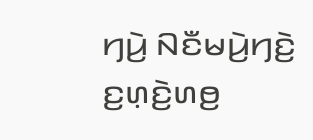ꤚꤣꤧ꤬ ꤡꤢꤪꤗꤣꤧ꤬ꤚꤢꤧ꤬ ꤢ꤬ꤛ꤫ꤢꤧ꤬ꤛꤥ꤬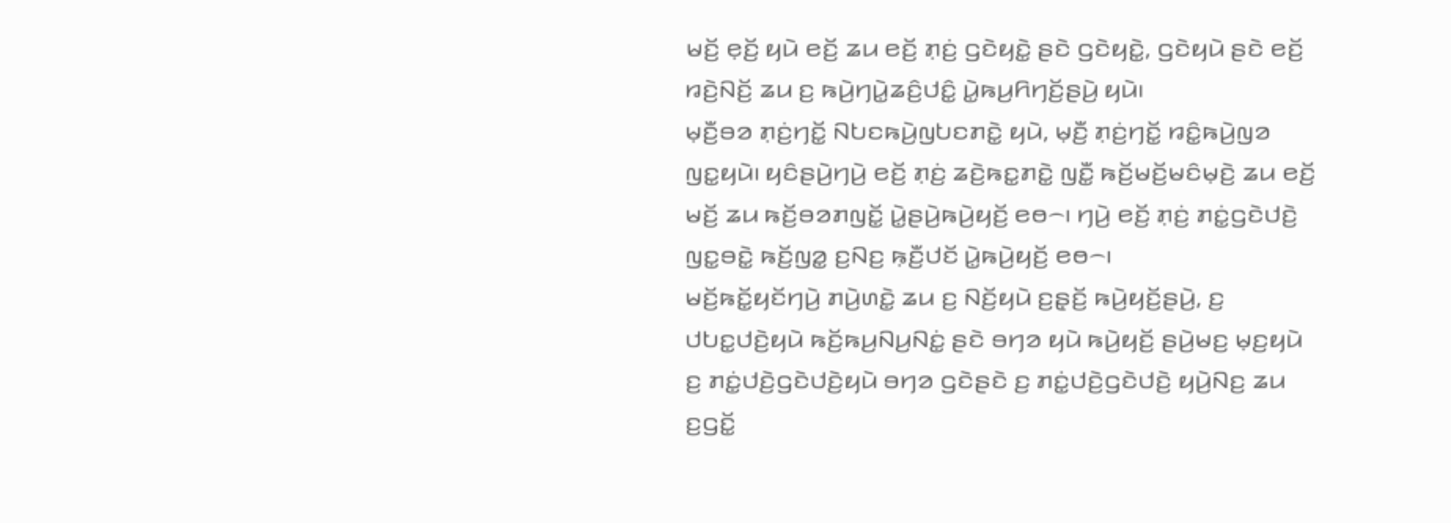ꤗꤢꤩ꤬ ꤕ꤫ꤢꤩ꤬ ꤟꤣꤧ ꤕꤢꤩ꤬ ꤘꤣ ꤕꤢꤩ꤬ ꤊ꤫ꤢꤦ꤬ ꤞꤢꤧꤟꤢꤧ꤭ ꤔꤢꤧ ꤞꤢꤧꤟꤢꤧ꤭, ꤞꤢꤧꤟꤣꤧ ꤔꤢꤧ ꤕꤢꤩ꤬ ꤙꤢꤧ꤬ꤡꤢꤩ꤬ ꤘꤣ ꤢ꤬ ꤒꤣꤧ꤬ꤚꤣꤧ꤭ꤘꤢꤨ꤬ꤓꤢꤨ꤭ ꤣꤧ꤭ꤒꤣ꤬ꤖꤚꤢꤩ꤬ꤔꤣꤧ꤬ ꤟꤣꤧ꤯
ꤗ꤫ꤢꤪ꤬ꤋꤤ ꤊ꤫ꤢꤦ꤬ꤚꤢꤩ꤭ ꤡꤝꤢꤒꤣꤧ꤬ꤜꤝꤢꤊꤢꤧ꤭ ꤟꤣꤧ, ꤗ꤫ꤢꤪ꤬ ꤊ꤫ꤢꤦ꤬ꤚꤢꤩ꤭ ꤙꤢꤨ꤭ꤒꤣꤧ꤬ꤜꤤ ꤜꤢ꤭ꤟꤣꤧ꤯ ꤟꤢꤨꤔꤣꤧ꤬ꤚꤣꤧ꤬ ꤕꤢꤩ꤬ ꤊ꤫ꤢꤦ꤬ ꤘꤢꤧ꤬ꤒꤢ꤭ꤊꤢꤧ꤭ ꤜꤢꤪ꤭ ꤒꤢꤩ꤬ꤗꤢꤩ꤬ꤗꤢꤨꤗ꤫ꤢꤧ꤬ ꤘꤣ ꤕꤢꤩ꤬ ꤗꤢꤩ꤬ ꤘꤣ ꤒꤢꤩ꤬ꤋꤤꤊꤜꤢꤩ꤭ ꤣꤧ꤭ꤔꤣꤧ꤬ꤒꤣꤧ꤬ꤟꤢꤩ꤬ ꤕꤥ꤮꤯ ꤚꤣꤧ꤬ ꤕꤢꤩ꤬ ꤊ꤫ꤢꤦ꤬ ꤊꤢꤦ꤭ꤞꤢꤧꤓꤢꤧ꤬ ꤜꤢ꤭ꤋꤢꤧ꤭ ꤒꤢꤩ꤬ꤜꤤ꤭ ꤢ꤬ꤡꤢ꤬ ꤒ꤫ꤢꤪ꤬ꤓꤢꤩ ꤣꤧ꤭ꤒꤣꤧ꤬ꤟꤢꤩ꤬ ꤕꤥ꤮꤯
ꤗꤢꤩ꤬ꤒꤢꤩ꤭ꤟꤢꤩꤚꤣꤧ꤬ ꤊꤣꤧ꤬ꤛꤢꤧ꤭ ꤘꤣ ꤢ꤬ ꤡꤢꤩ꤬ꤟꤣꤧ ꤢ꤬ꤔ꤫ꤢꤩ꤬ ꤒꤣꤧ꤬ꤟꤢꤩ꤬ꤔꤣꤧ꤬, ꤢ꤬ ꤓꤝꤢ꤭ꤓꤢꤧ꤬ꤟꤣꤧ ꤒꤢꤩ꤬ꤒꤣ꤬ꤡꤣ꤬ꤡꤢꤦ꤭ ꤔꤢꤧ ꤋꤚꤤ ꤟꤣꤧ ꤒꤣꤧ꤬ꤟꤢꤩ꤬ ꤔꤣꤧ꤬ꤗꤢ꤬ ꤗ꤫ꤢ꤬ꤟꤣꤧ ꤢ꤬ ꤊꤢꤦ꤭ꤓꤢꤧ꤬ꤞꤢꤧꤓꤢꤧ꤬ꤟꤣꤧ ꤋꤚꤤ ꤞꤢꤧꤔꤢꤧ ꤢ꤬ ꤊꤢꤦ꤭ꤓꤢꤧ꤬ꤞꤢꤧꤓꤢꤧ꤬ ꤟꤣꤧ꤬ꤡꤢ꤬ ꤘꤣ ꤢ꤬ꤞꤢꤩ꤭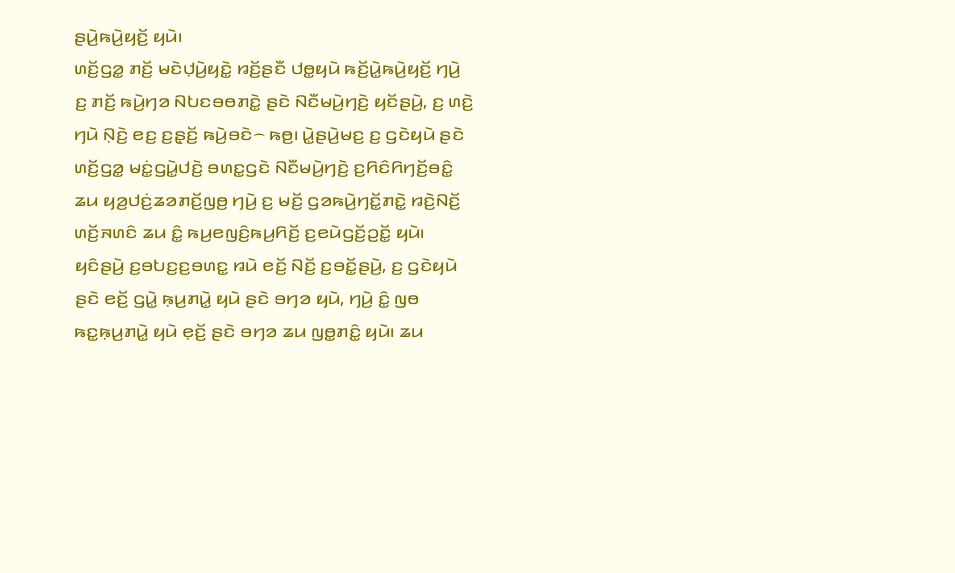ꤔꤣꤧ꤬ꤒꤣꤧ꤬ꤟꤢꤩ꤬ ꤟꤣꤧ꤯
ꤛꤢꤩ꤬ꤞꤤ꤭ ꤊꤢꤩ꤬ ꤗꤢꤧꤓ꤫ꤣꤧ꤬ꤟꤢꤧ꤭ ꤙꤢꤩ꤬ꤔꤢꤪ ꤓꤥ꤭ꤟꤣꤧ ꤒꤢꤩ꤬ꤣꤧ꤭ꤒꤣꤧ꤬ꤟꤢꤩ꤬ ꤚꤣꤧ꤬ ꤢ꤬ ꤊꤢꤩ꤬ ꤒꤣꤧ꤬ꤚꤤ ꤡꤝꤢꤋꤥꤊꤢꤧ꤭ ꤔꤢꤧ ꤡꤢꤪꤗꤣꤧ꤬ꤚꤢꤧ꤬ ꤟꤢꤩꤔꤣꤧ꤬, ꤢ꤬ ꤛꤢꤧ꤬ ꤚꤣꤧ ꤡ꤫ꤢꤧ꤬ ꤕꤢ꤬ ꤢ꤬ꤔ꤫ꤢꤩ꤬ ꤒꤣꤧ꤬ꤋꤢꤧ꤮ ꤒꤥ꤬꤯ ꤣꤧ꤭ꤔꤣꤧ꤬ꤗꤢ꤬ ꤢ꤬ ꤞꤢꤧꤟꤣꤧ ꤔꤢꤧ ꤛꤢꤩ꤬ꤞꤤ꤭ ꤗꤢꤦ꤭ꤞꤣꤧ꤭ꤓꤢꤧ꤬ ꤋꤛꤢ꤭ꤞꤢꤧ ꤡꤢꤪꤗꤣꤧ꤬ꤚꤢꤧ꤬ ꤢ꤬ꤖꤢꤨꤖꤚꤢꤩ꤬ꤋꤢꤨ꤭ ꤘꤣ ꤟꤤ꤬ꤓꤢꤦ꤬ꤘꤤꤊꤢꤩ꤬ꤜꤥ꤬ ꤚꤣꤧ꤬ ꤢ꤬ ꤗꤢꤩ꤬ ꤞꤤꤒꤣꤧ꤬ꤚꤢꤩ꤭ꤊꤢꤧ꤭ ꤙꤢꤧ꤬ꤡꤢꤩ꤬ ꤛꤢꤩ꤬ꤏꤛꤢꤨ ꤘꤣ ꤢꤨ꤭ ꤒꤣ꤬ꤕꤜꤢꤨ꤬ꤒꤣ꤬ꤖꤢꤩ꤬ ꤢ꤬ꤕꤣꤧꤞꤢꤩ꤬ꤑꤢꤩ꤭ ꤟꤣꤧ꤯
ꤟꤢꤨꤔꤣꤧ꤬ ꤢ꤬ꤋꤝꤢ꤬ꤢ꤬ꤋꤛꤢ꤭ ꤙꤣꤧ ꤕꤢꤩ꤬ ꤡꤢꤩ꤬ ꤢ꤬ꤋꤢꤩ꤭ꤔꤣꤧ꤬, ꤢ꤬ ꤞꤢꤧꤟꤣꤧ ꤔꤢꤧ ꤕꤢꤩ꤬ ꤞꤣꤧ꤭ ꤒ꤫ꤣ꤬ꤊꤣꤧ꤭ ꤟꤣꤧ ꤔꤢꤧ ꤋꤚꤤ ꤟꤣꤧ, ꤚꤣꤧ꤬ ꤢꤨ꤭ ꤜꤥ ꤒꤢ꤭ꤒ꤫ꤣ꤬ꤊꤣꤧ꤭ ꤟꤣꤧ ꤕ꤫ꤢꤩ꤬ ꤔꤢꤧ ꤋꤚꤤ ꤘꤣ ꤜꤥ꤭ꤊꤢꤨ꤭ ꤟꤣꤧ꤯ ꤘꤣ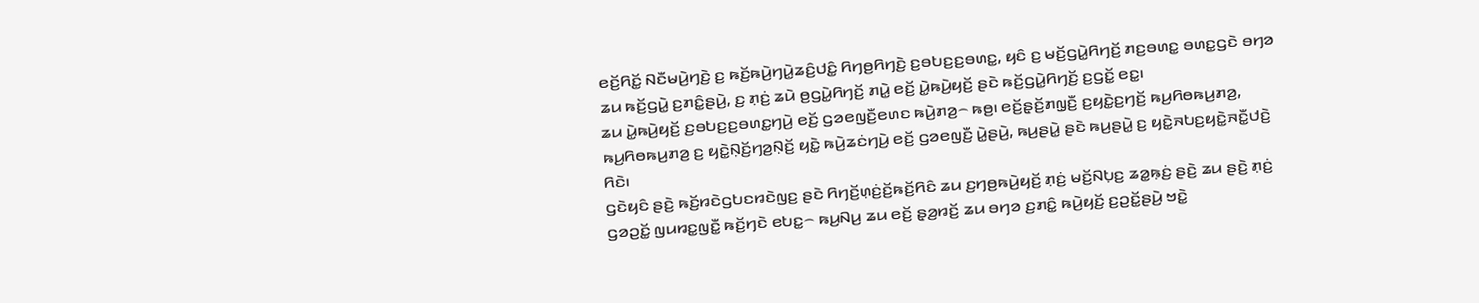ꤕꤢꤩ꤬ꤖꤢꤩ꤭ ꤡꤢꤪꤗꤣꤧ꤬ꤚꤢꤧ꤬ ꤢ꤬ ꤒꤢꤩ꤬ꤒꤣꤧ꤬ꤚꤣꤧ꤭ꤘꤢꤨ꤬ꤓꤢꤨ꤭ ꤖꤚꤥ꤬ꤖꤚꤢꤧ꤬ ꤢ꤬ꤋꤝꤢ꤬ꤢ꤬ꤋꤛꤢ꤭, ꤟꤢꤨ ꤢ꤬ ꤗꤢꤩ꤬ꤞꤣꤧ꤭ꤖꤚꤢꤩ꤬ ꤊꤢ꤬ꤋꤛꤢ꤭ ꤋꤛꤢ꤭ꤞꤢꤧ ꤋꤚꤤ ꤘꤣ ꤒꤢꤩ꤬ꤞꤣꤧ꤭ ꤢ꤬ꤊꤢꤨ꤭ꤔꤣꤧ꤬, ꤢ꤬ ꤊ꤫ꤢꤦ꤬ ꤘꤣꤧ ꤥ꤬ꤞꤣꤧ꤭ꤖꤚꤢꤩ꤬ ꤊꤣꤧ꤭ ꤕꤢꤩ꤬ ꤣꤧ꤭ꤒꤣꤧ꤬ꤟꤢꤩ꤬ ꤔꤢꤧ ꤒꤢꤩ꤬ꤞꤣꤧ꤭ꤖꤚꤢꤩ꤬ ꤢ꤬ꤞꤢꤩ꤭ ꤕꤢ꤭꤯
ꤘꤣ ꤣꤧ꤭ꤒꤣꤧ꤬ꤟꤢꤩ꤬ ꤢ꤬ꤋꤝꤢ꤬ꤢ꤬ꤋꤛꤢ꤭ꤚꤣꤧ꤬ ꤕꤢꤩ꤬ ꤞꤤꤕꤜꤢꤪ꤬ꤕꤛꤢ ꤒꤣꤧ꤬ꤊꤤ꤬꤮ ꤒꤥ꤬꤯ ꤕꤢꤩ꤬ꤔ꤫ꤢꤩ꤬ꤊꤜ꤫ꤢꤪ꤬ ꤢ꤬ꤟꤢꤧ꤭ꤢ꤬ꤚꤢꤩ꤬ ꤒꤣ꤬ꤖꤥꤒꤣ꤬ꤊꤤ꤬, ꤒꤣ꤬ꤖꤥꤒꤣ꤬ꤊꤤ꤬ ꤢ꤬ ꤟꤢꤧ꤭ꤡ꤫ꤢꤩ꤬ꤚꤤ꤬ꤡ꤫ꤢꤩ꤬ ꤟꤢꤧ꤭ ꤒꤣꤧ꤬ꤘꤢꤦꤚꤣꤧ꤬ ꤕꤢꤩ꤬ ꤞꤤꤕꤜꤢꤪ꤬ ꤣꤧ꤭ꤔꤣꤧ꤬, ꤒꤣ꤬ꤔꤣꤧ꤭ ꤔꤢꤧ ꤒꤣ꤬ꤔꤣꤧ꤭ ꤢ꤬ ꤟꤢꤧ꤭ꤏꤝꤢ꤬ꤟꤢꤧ꤭ꤏꤢꤪ꤭ꤓꤢꤧ꤬ ꤖꤢꤧ꤯
ꤞꤢꤧꤟꤢꤨ ꤔꤢꤧ꤬ ꤒꤢꤩ꤬ꤙꤢꤧꤞꤝꤢꤙꤢꤧꤜꤢ꤬ ꤔꤢꤧ ꤖꤚꤢꤩ꤬ꤛ꤫ꤢꤦ꤬ꤢꤩ꤬ꤒꤢꤩ꤬ꤖꤢꤨ ꤘꤣ ꤢ꤬ꤚꤥ꤬ꤒꤣꤧ꤬ꤟꤢꤩ꤬ ꤊ꤫ꤢꤦ꤬ ꤗꤢꤩ꤬ꤡꤝ꤫ꤢ꤬ ꤘꤤ꤭ꤒ꤫ꤢꤦ꤬ ꤔꤢꤧ꤬ ꤘꤣ ꤔꤢꤧ꤬ ꤊ꤫ꤢꤦ꤬ ꤞꤤꤑꤢꤩ꤭ ꤜꤣꤙꤢ꤭ꤜꤢꤪ꤭ ꤒꤢꤩ꤬ꤚꤢꤧ ꤕꤝꤢ꤭꤮ ꤒꤣ꤬ꤡꤣ꤬ ꤘꤣ ꤕꤢꤩ꤬ ꤔ꤫ꤤ꤬ꤙꤢꤩ꤬ ꤘꤣ ꤋꤚꤤ ꤢ꤬ꤊꤢꤨ꤭ ꤒꤣꤧ꤬ꤟꤢꤩ꤬ ꤢ꤬ꤑꤢꤩ꤭ꤔꤣꤧ꤬ ꤠꤢꤧ꤭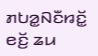ꤊꤝꤤ꤭ꤡꤢꤪꤙꤢꤩ꤭ ꤕꤢꤩ꤬ ꤘꤣ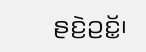ꤔꤢꤧ꤬ꤑꤢꤩ꤭꤯